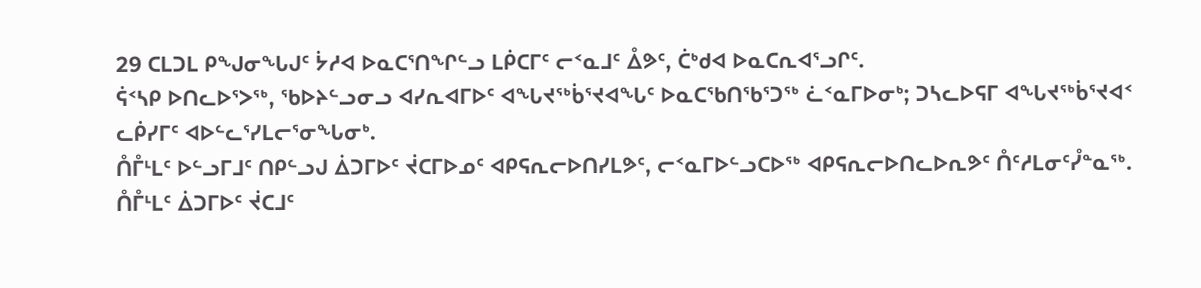29 ᑕᒪᑐᒪ ᑭᖑᓂᖓᒍᑦ ᔮᓱᐊ ᐅᓇᑕᕐᑎᖏᓪᓗ ᒪᑮᑕᒥᑦ ᓕᑉᓇᒧᑦ ᐂᕗᑦ, ᑖᒃᑯᐊ ᐅᓇᑕᕆᐊᕐᓗᒋᑦ.
ᕌᑉᓴᑭ ᐅᑎᓚᐅᕐᐳᖅ, ᖃᐅᔨᓪᓗᓂᓗ ᐊᓯᕆᐊᒥᐅᑦ ᐊᖓᔪᖅᑳᕐᔪᐊᖓᑦ ᐅᓇᑕᖃᑎᖃᕐᑐᖅ ᓛᑉᓇᒥᐅᓂᒃ; ᑐᓴᓚᐅᕋᒥ ᐊᖓᔪᖅᑳᕐᔪᐊᑉ ᓚᑮᓯᒥᑦ ᐊᐅᓪᓚᕐᓯᒪᓕᕐᓂᖓᓂᒃ.
ᑍᒤᒻᒪᑦ ᐅᓪᓗᒥᒧᑦ ᑎᑭᓪᓗᒍ ᐄᑐᒥᐅᑦ ᔫᑕᒥᐅᓄᑦ ᐊᑭᕋᕆᓕᐅᑎᓯᒪᕗᑦ, ᓕᑉᓇᒥᐅᓪᓗᑕᐅᖅ ᐊᑭᕋᕆᓕᐅᑎᓚᐅᕆᕗᑦ ᑍᑦᓱᒪᓂᑦᓮᓐᓇᖅ.
ᑍᒤᒻᒪᑦ ᐄᑐᒥᐅᑦ ᔫᑕᒧᑦ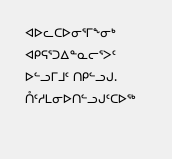ᐊᐅᓚᑕᐅᓂᕐᒥᖕᓂᒃ ᐊᑭᕋᕐᑐᐃᓐᓇᓕᕐᐳᑦ ᐅᓪᓗᒥᒧᑦ ᑎᑭᓪᓗᒍ. ᑍᑦᓱᒪᓂᐅᑎᓪᓗᒍᑦᑕᐅᖅ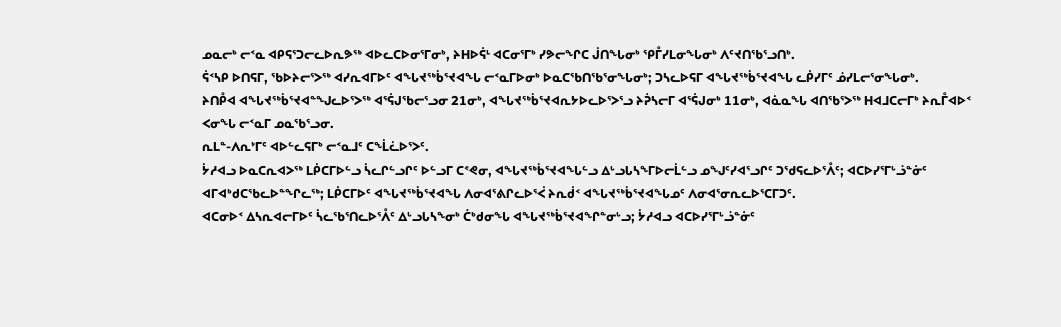ᓄᓇᓕᒃ ᓕᑉᓇ ᐊᑭᕋᕐᑐᓕᓚᐅᕆᕗᖅ ᐊᐅᓚᑕᐅᓂᕐᒥᓂᒃ, ᔨᕼᐅᕌᒻ ᐊᑕᓂᕐᒥᒃ ᓯᕗᓕᖏᑕ ᒎᑎᖓᓂᒃ ᕿᒤᓯᒪᓂᖓᓂᒃ ᐱᑦᔪᑎᖃᕐᓗᑎᒃ.
ᕌᑉᓴᑭ ᐅᑎᕋᒥ, ᖃᐅᔨᓕᕐᐳᖅ ᐊᓯᕆᐊᒥᐅᑦ ᐊᖓᔪᖅᑳᕐᔪᐊᖓ ᓕᑉᓇᒥᐅᓂᒃ ᐅᓇᑕᖃᑎᖃᕐᓂᖓᓂᒃ; ᑐᓴᓚᐅᕋᒥ ᐊᖓᔪᖅᑳᕐᔪᐊᖓ ᓚᑮᓯᒥᑦ ᓅᓯᒪᓕᕐᓂᖓᓂᒃ.
ᔨᑎᑬᐊ ᐊᖓᔪᖅᑳᕐᔪᐊᓐᖑᓚᐅᕐᐳᖅ ᐊᕐᕌᒍᖃᓕᕐᓗᓂ 21ᓂᒃ, ᐊᖓᔪᖅᑳᕐᔪᐊᕆᔭᐅᓚᐅᕐᐳᕐᓗ ᔨᕉᓴᓕᒥ ᐊᕐᕌᒍᓂᒃ 11ᓂᒃ, ᐊᓈᓇᖓ ᐊᑎᖃᕐᐳᖅ ᕼᐊᒧᑕᓕᒥᒃ ᔨᕆᒤᐊᐅᑉ ᐸᓂᖓ ᓕᑉᓇᒥ ᓄᓇᖃᕐᓗᓂ.
ᕆᒪᓐ-ᐱᕆᔾᒥᑦ ᐊᐅᓪᓚᕋᒥᒃ ᓕᑉᓇᒧᑦ ᑕᖕᒫᓛᐅᕐᐳᑦ.
ᔮᓱᐊᓗ ᐅᓇᑕᕆᐊᐳᖅ ᒪᑮᑕᒥᐅᓪᓗ ᓵᓚᒋᓪᓗᒋᑦ ᐅᓪᓗᒥ ᑕᕝᕙᓂ, ᐊᖓᔪᖅᑳᕐᔪᐊᖓᓪᓗ ᐃᒡᓗᒐᓴᖕᒥᐅᓕᒫᓪᓗ ᓄᖑᑦᓯᐊᕐᓗᒋᑦ ᑐᖁᕋᓚᐅᕐᐰᑦ; ᐊᑕᐅᓯᕐᒥᒡᓘᓐᓃᑦ ᐊᒥᐊᒃᑯᑕᖃᓚᐅᓐᖏᓚᖅ; ᒪᑮᑕᒥᐅᑦ ᐊᖓᔪᖅᑳᕐᔪᐊᖓ ᐱᓂᐊᕐᕕᒋᓚᐅᕐᐹ ᔨᕆᑰᑉ ᐊᖓᔪᖅᑳᕐᔪᐊᖓᓄᑦ ᐱᓂᐊᕐᓂᕆᓚᐅᕐᑕᒥᑐᑦ.
ᐊᑕᓂᐅᑉ ᐃᓴᕆᐊᓕᒥᐅᑦ ᓵᓚᖃᕐᑎᓚᐅᕐᐰᑦ ᐃᒡᓗᒐᓴᖕᓂᒃ ᑖᒃᑯᓂᖓ ᐊᖓᔪᖅᑳᕐᔪᐊᖏᓐᓂᒡᓗ; ᔮᓱᐊᓗ ᐊᑕᐅᓯᕐᒥᒡᓘᓐᓃᑦ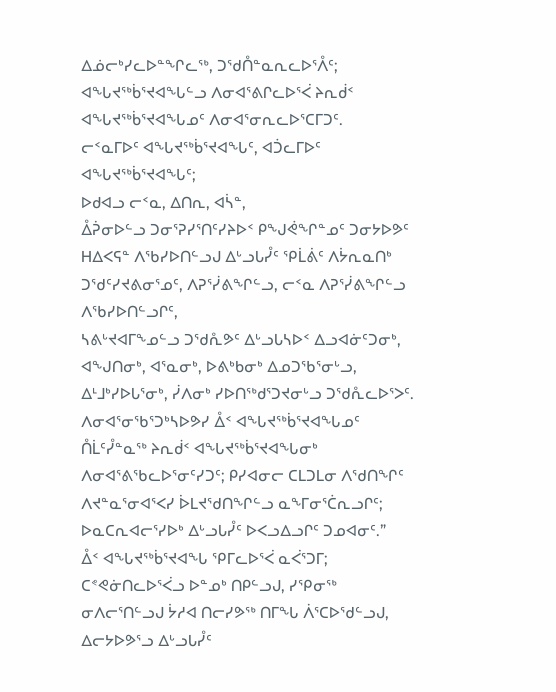ᐃᓅᓕᒃᓯᓚᐅᓐᖏᓚᖅ, ᑐᖁᑍᓐᓇᕆᓚᐅᕐᐰᑦ; ᐊᖓᔪᖅᑳᕐᔪᐊᖓᓪᓗ ᐱᓂᐊᕐᕕᒋᓚᐅᕐᐹ ᔨᕆᑰᑉ ᐊᖓᔪᖅᑳᕐᔪᐊᖓᓄᑦ ᐱᓂᐊᕐᓂᕆᓚᐅᕐᑕᒥᑐᑦ.
ᓕᑉᓇᒥᐅᑦ ᐊᖓᔪᖅᑳᕐᔪᐊᖓᑦ, ᐊᑑᓚᒥᐅᑦ ᐊᖓᔪᖅᑳᕐᔪᐊᖓᑦ;
ᐅᑯᐊᓗ ᓕᑉᓇ, ᐃᑎᕆ, ᐊᓵᓐ,
ᐂᕉᓂᐅᓪᓗ ᑐᓂᕐᕈᓯᕐᑎᑦᓯᔨᐅᑉ ᑭᖑᕚᖏᓐᓄᑦ ᑐᓂᔭᐅᕗᑦ ᕼᐃᐸᕋᓐ ᐱᖃᓯᐅᑎᓪᓗᒍ ᐃᒡᓗᒐᓮᑦ ᕿᒫᕖᑦ ᐱᔮᕆᓇᑎᒃ ᑐᖁᑦᓯᔪᕕᓂᕐᓄᑦ, ᐱᕈᕐᓰᕕᖏᓪᓗ, ᓕᑉᓇ ᐱᕈᕐᓰᕕᖏᓪᓗ ᐱᖃᓯᐅᑎᓪᓗᒋᑦ,
ᓴᕕᒡᔪᐊᒥᖕᓄᓪᓗ ᑐᖁᕅᕗᑦ ᐃᒡᓗᒐᓴᐅᑉ ᐃᓗᐊᓃᑦᑐᓂᒃ, ᐊᖑᑎᓂᒃ, ᐊᕐᓇᓂᒃ, ᐅᕕᒃᑲᓂᒃ ᐃᓄᑐᖃᕐᓂᒡᓗ, ᐃᒻᒧᒃᓯᐅᒐᕐᓂᒃ, ᓰᐱᓂᒃ ᓯᐅᑎᖅᑯᕐᑐᔪᓂᒡᓗ ᑐᖁᕅᓚᐅᕐᐳᑦ.
ᐱᓂᐊᕐᓂᖃᕐᑐᒃᓴᐅᕗᓯ ᐂᑉ ᐊᖓᔪᖅᑳᕐᔪᐊᖓᓄᑦ ᑍᒫᑦᓮᓐᓇᖅ ᔨᕆᑰᑉ ᐊᖓᔪᖅᑳᕐᔪᐊᖓᓂᒃ ᐱᓂᐊᕐᕕᖃᓚᐅᕐᓂᑦᓯᑐᑦ; ᑭᓯᐊᓂᓕ ᑕᒪᑐᒪᓂ ᐱᖁᑎᖏᑦ ᐱᔪᓐᓇᕐᓂᐊᕐᐸᓯ ᐆᒪᔪᖁᑎᖏᓪᓗ ᓇᖕᒥᓂᕐᑖᕆᓗᒋᑦ; ᐅᓇᑕᕆᐊᓕᕐᓯᐅᒃ ᐃᒡᓗᒐᓮᑦ ᐅᐸᓗᐃᓗᒋᑦ ᑐᓄᐊᓂᑦ.”
ᐂᑉ ᐊᖓᔪᖅᑳᕐᔪᐊᖓ ᕿᒥᓚᐅᕐᐹ ᓇᐹᕐᑐᒥ; ᑕᕝᕙᓃᑎᓚᐅᕐᐹᓗ ᐅᓐᓄᒃ ᑎᑭᓪᓗᒍ, ᓯᕿᓂᖅ ᓂᐱᓕᕐᑎᓪᓗᒍ ᔮᓱᐊ ᑎᓕᓯᕗᖅ ᑎᒥᖓ ᐲᕐᑕᐅᖁᓪᓗᒍ, ᐃᓕᔭᐅᕗᕐᓗ ᐃᒡᓗᒐᓮᑦ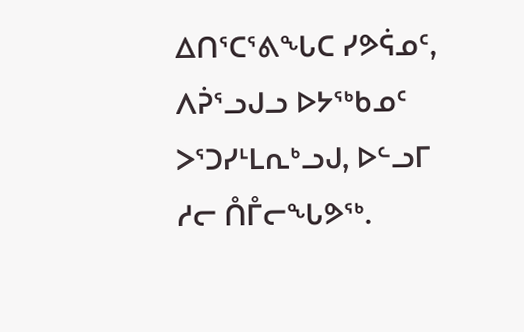ᐃᑎᕐᑕᕐᕕᖓᑕ ᓯᕗᕌᓄᑦ, ᐱᕉᕐᓗᒍᓗ ᐅᔭᖅᑲᓄᑦ ᐳᕐᑐᓯᒻᒪᕆᒃᓗᒍ, ᐅᓪᓗᒥ ᓱᓕ ᑍᒤᓕᖓᕗᖅ.